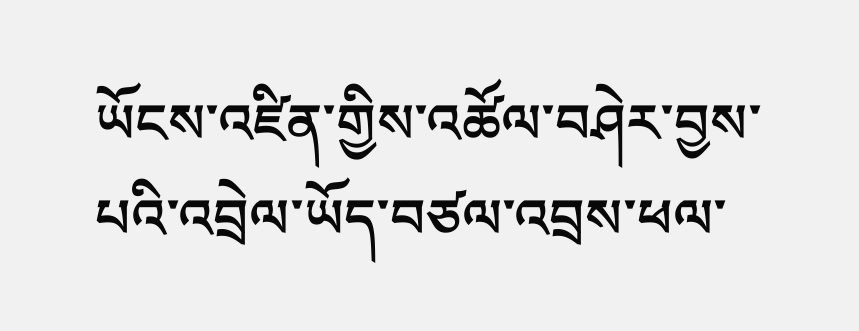ཡོངས་འཛིན་གྱིས་འཚོལ་བཤེར་བྱས་པའི་འབྲེལ་ཡོད་བཙལ་འབྲས་ཕལ་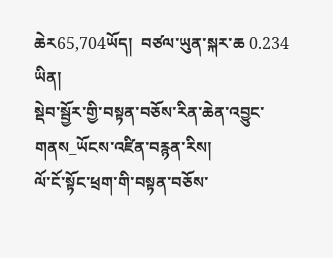ཆེར65,704ཡོད།  བཙལ་ཡུན་སྐར་ཆ 0.234 ཡིན།
སྡེབ་སྦྱོར་གྱི་བསྟན་བཅོས་རིན་ཆེན་འབྱུང་གནས_ཡོངས་འཛིན་བརྙན་རིས།
ལོ་ངོ་སྟོང་ཕྲག་གི་བསྟན་བཅོས་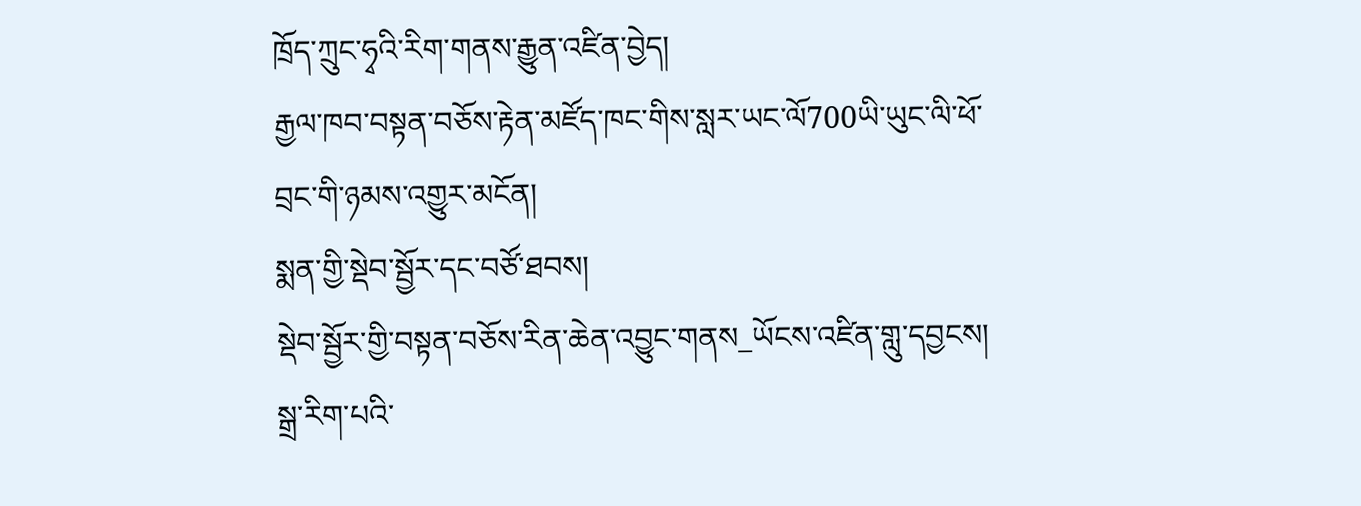ཁྲོད་ཀྲུང་ཧྭའི་རིག་གནས་རྒྱུན་འཛིན་བྱེད།
རྒྱལ་ཁབ་བསྟན་བཅོས་རྟེན་མཛོད་ཁང་གིས་སླར་ཡང་ལོ700ཡི་ཡུང་ལི་ཕོ་བྲང་གི་ཉམས་འགྱུར་མངོན།
སྨན་གྱི་སྡེབ་སྦྱོར་དང་བཙོ་ཐབས།
སྡེབ་སྦྱོར་གྱི་བསྟན་བཅོས་རིན་ཆེན་འབྱུང་གནས_ཡོངས་འཛིན་གླུ་དབྱངས།
སྒྲ་རིག་པའི་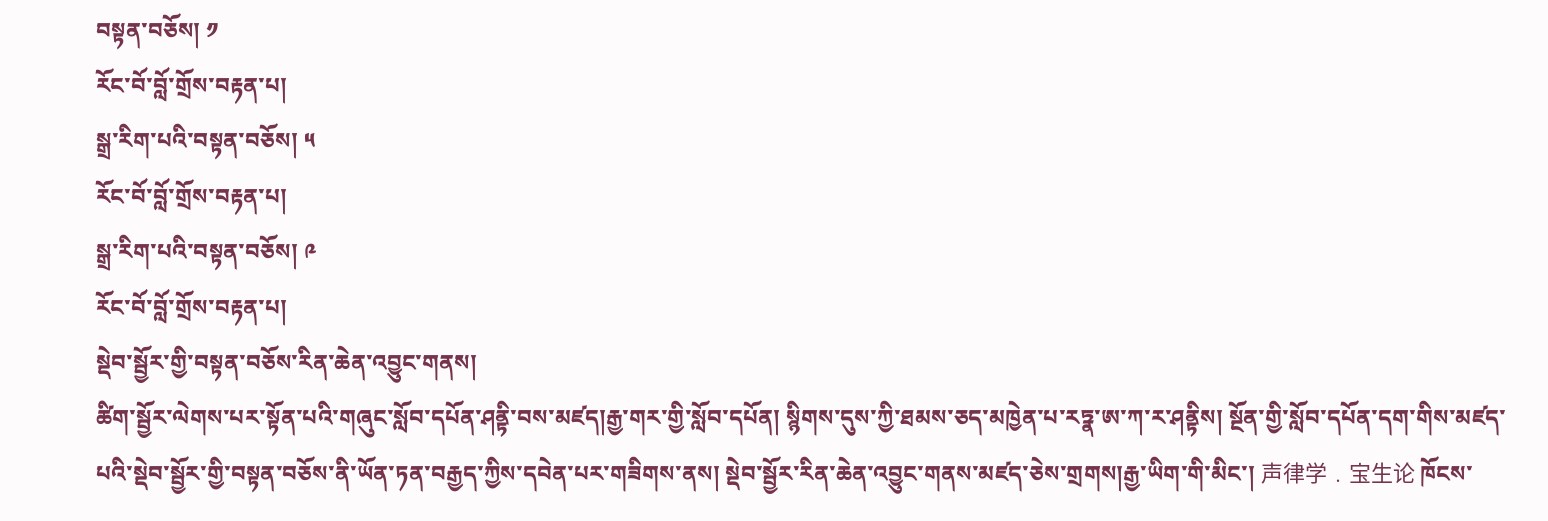བསྟན་བཅོས། ༡
རོང་བོ་བློ་གྲོས་བརྟན་པ།
སྒྲ་རིག་པའི་བསྟན་བཅོས། ༥
རོང་བོ་བློ་གྲོས་བརྟན་པ།
སྒྲ་རིག་པའི་བསྟན་བཅོས། ༩
རོང་བོ་བློ་གྲོས་བརྟན་པ།
སྡེབ་སྦྱོར་གྱི་བསྟན་བཅོས་རིན་ཆེན་འབྱུང་གནས།
ཚིག་སྦྱོར་ལེགས་པར་སྟོན་པའི་གཞུང་སློབ་དཔོན་ཤནྟི་བས་མཛད།རྒྱ་གར་གྱི་སློབ་དཔོན། སྙིགས་དུས་ཀྱི་ཐམས་ཅད་མཁྱེན་པ་རཏྣ་ཨ་ཀ་ར་ཤནྟིས། སྔོན་གྱི་སློབ་དཔོན་དག་གིས་མཛད་པའི་སྡེབ་སྦྱོར་གྱི་བསྟན་བཅོས་ནི་ཡོན་ཏན་བརྒྱད་ཀྱིས་དབེན་པར་གཟིགས་ནས། སྡེབ་སྦྱོར་རིན་ཆེན་འབྱུང་གནས་མཛད་ཅེས་གྲགས།རྒྱ་ཡིག་གི་མིང་། 声律学﹒宝生论 ཁོངས་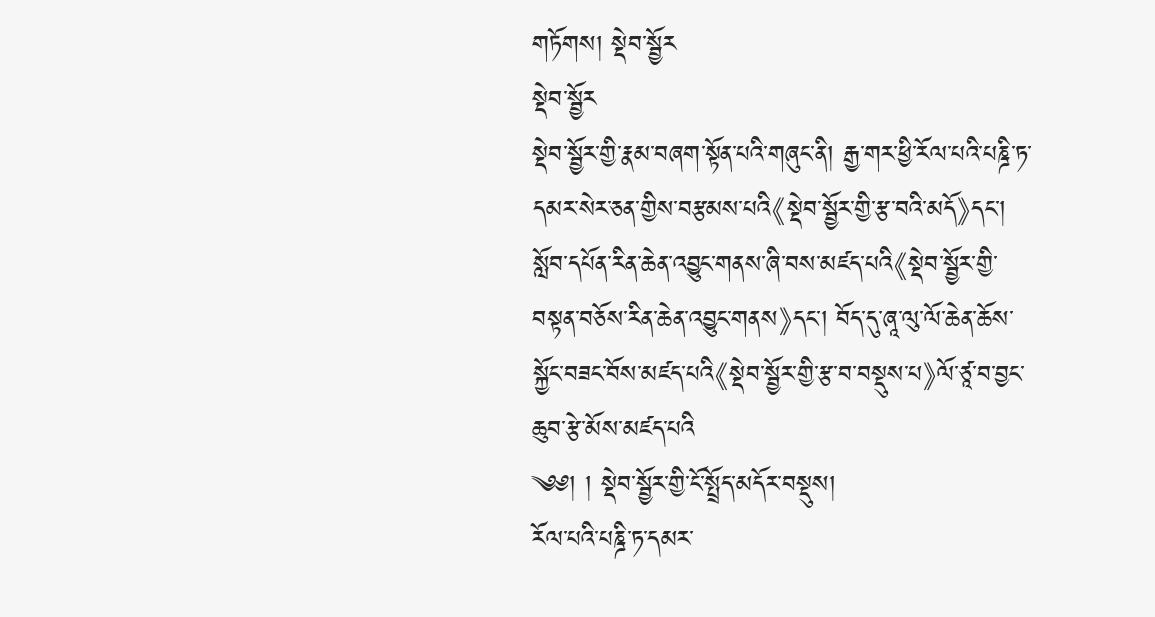གཏོགས། སྡེབ་སྦྱོར
སྡེབ་སྦྱོར
སྡེབ་སྦྱོར་གྱི་རྣམ་བཞག་སྟོན་པའི་གཞུང་ནི། རྒྱ་གར་ཕྱི་རོལ་པའི་པཎྜི་ཏ་དམར་སེར་ཅན་གྱིས་བརྩམས་པའི《སྡེབ་སྦྱོར་གྱི་རྩ་བའི་མདོ》དང་། སློབ་དཔོན་རིན་ཆེན་འབྱུང་གནས་ཞི་བས་མཛད་པའི《སྡེབ་སྦྱོར་གྱི་བསྟན་བཅོས་རིན་ཆེན་འབྱུང་གནས》དང་། བོད་དུ་ཞཱ་ལུ་ལོ་ཆེན་ཆོས་སྐྱོང་བཟང་བོས་མཛད་པའི《སྡེབ་སྦྱོར་གྱི་རྩ་བ་བསྡུས་པ》ལོ་ཙཱ་བ་བྱང་ཆུབ་རྩེ་མོས་མཛད་པའི
༄༅། ། སྡེབ་སྦྱོར་གྱི་ངོ་སྤྲོད་མདོར་བསྡུས།
རོལ་པའི་པཎྜི་ཏ་དམར་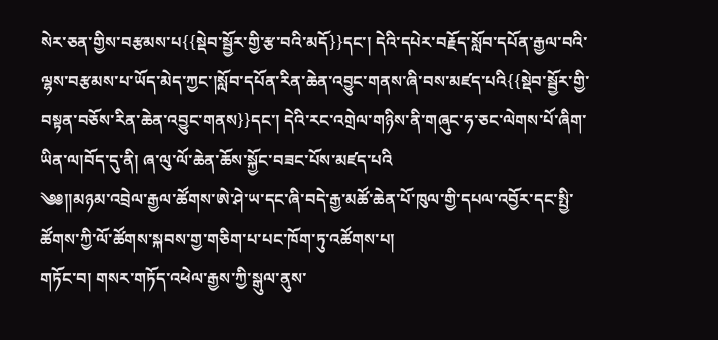སེར་ཅན་གྱིས་བརྩམས་པ{{སྡེབ་སྦྱོར་གྱི་རྩ་བའི་མདོ}}དང་། དེའི་དཔེར་བརྗོད་སློབ་དཔོན་རྒྱལ་བའི་ལྷས་བརྩམས་པ་ཡོད་མེད་ཀྱང་།སློབ་དཔོན་རིན་ཆེན་འབྱུང་གནས་ཞི་བས་མཛད་པའི{{སྡེབ་སྦྱོར་གྱི་བསྟན་བཅོས་རིན་ཆེན་འབྱུང་གནས}}དང་། དེའི་རང་འགྲེལ་གཉིས་ནི་གཞུང་ཧ་ཅང་ལེགས་པོ་ཞིག་ཡིན་ལ།བོད་དུ་ནི། ཞ་ལུ་ལོ་ཆེན་ཆོས་སྐྱོང་བཟང་པོས་མཛད་པའི
༄༅།།མཉམ་འབྲེལ་རྒྱལ་ཚོགས་ཨེ་ཤེ་ཡ་དང་ཞི་བདེ་རྒྱ་མཚོ་ཆེན་པོ་ཁུལ་གྱི་དཔལ་འབྱོར་དང་སྤྱི་ཚོགས་ཀྱི་ལོ་ཚོགས་སྐབས་གྱ་གཅིག་པ་པང་ཁོག་ཏུ་འཚོགས་པ།
གཏོང་བ། གསར་གཏོད་འཕེལ་རྒྱས་ཀྱི་སྒུལ་ནུས་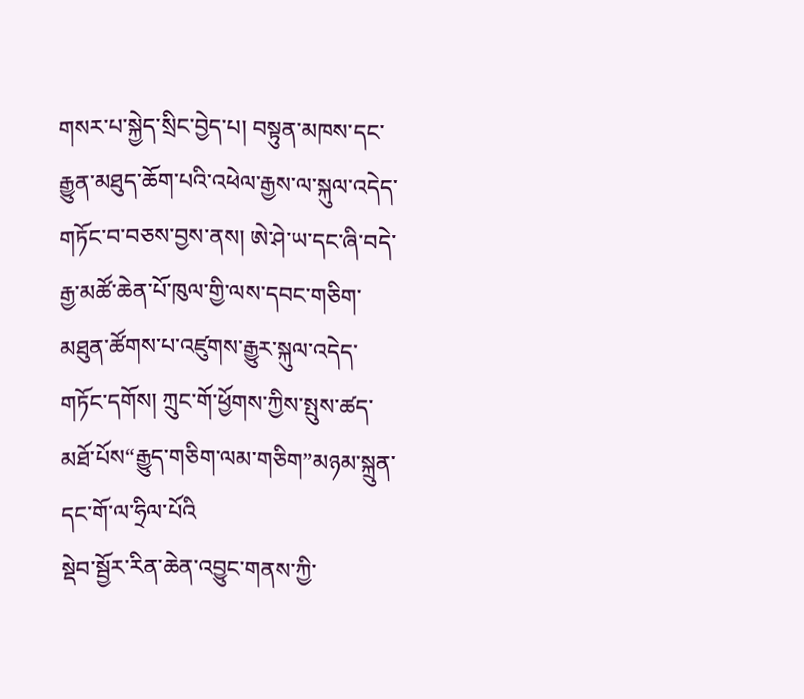གསར་པ་སྐྱེད་སྲིང་བྱེད་པ། བསྟུན་མཁས་དང་རྒྱུན་མཐུད་ཆོག་པའི་འཕེལ་རྒྱས་ལ་སྐུལ་འདེད་གཏོང་བ་བཅས་བྱས་ནས། ཨེ་ཤེ་ཡ་དང་ཞི་བདེ་རྒྱ་མཚོ་ཆེན་པོ་ཁུལ་གྱི་ལས་དབང་གཅིག་མཐུན་ཚོགས་པ་འཛུགས་རྒྱུར་སྐུལ་འདེད་གཏོང་དགོས། ཀྲུང་གོ་ཕྱོགས་ཀྱིས་སྤུས་ཚད་མཐོ་པོས“རྒྱུད་གཅིག་ལམ་གཅིག”མཉམ་སྐྲུན་དང་གོ་ལ་ཧྲིལ་པོའི
སྡེབ་སྦྱོར་རིན་ཆེན་འབྱུང་གནས་ཀྱི་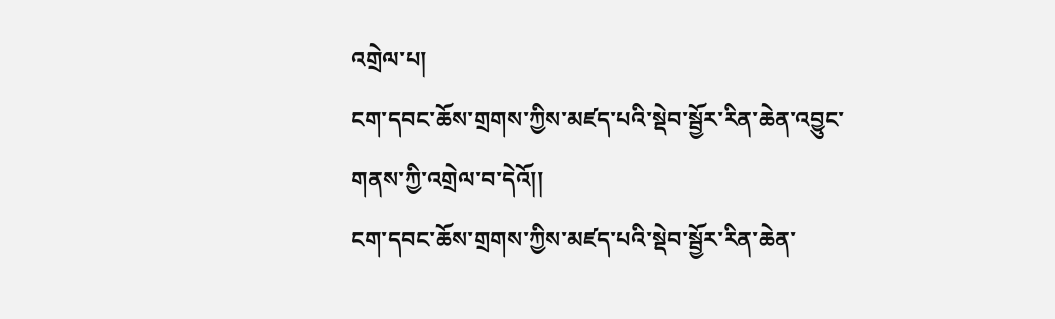འགྲེལ་པ།
ངག་དབང་ཆོས་གྲགས་ཀྱིས་མཛད་པའི་སྡེབ་སྦྱོར་རིན་ཆེན་འབྱུང་གནས་ཀྱི་འགྲེལ་བ་དེའོ།།
ངག་དབང་ཆོས་གྲགས་ཀྱིས་མཛད་པའི་སྡེབ་སྦྱོར་རིན་ཆེན་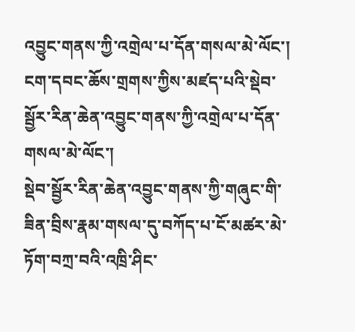འབྱུང་གནས་ཀྱི་འགྲེལ་པ་དོན་གསལ་མེ་ལོང་།
ངག་དབང་ཆོས་གྲགས་ཀྱིས་མཛད་པའི་སྡེབ་སྦྱོར་རིན་ཆེན་འབྱུང་གནས་ཀྱི་འགྲེལ་པ་དོན་གསལ་མེ་ལོང་།
སྡེབ་སྦྱོར་རིན་ཆེན་འབྱུང་གནས་ཀྱི་གཞུང་གི་ཟིན་བྲིས་རྣམ་གསལ་དུ་བཀོད་པ་ངོ་མཚར་མེ་ཏོག་བཀྲ་བའི་འཁྲི་ཤིང་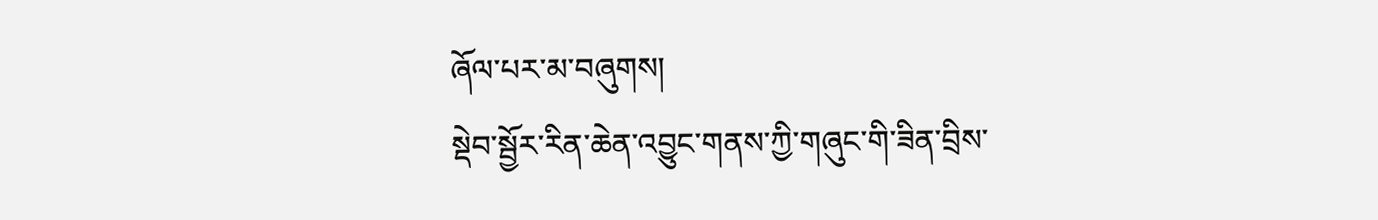ཞོལ་པར་མ་བཞུགས།
སྡེབ་སྦྱོར་རིན་ཆེན་འབྱུང་གནས་ཀྱི་གཞུང་གི་ཟིན་བྲིས་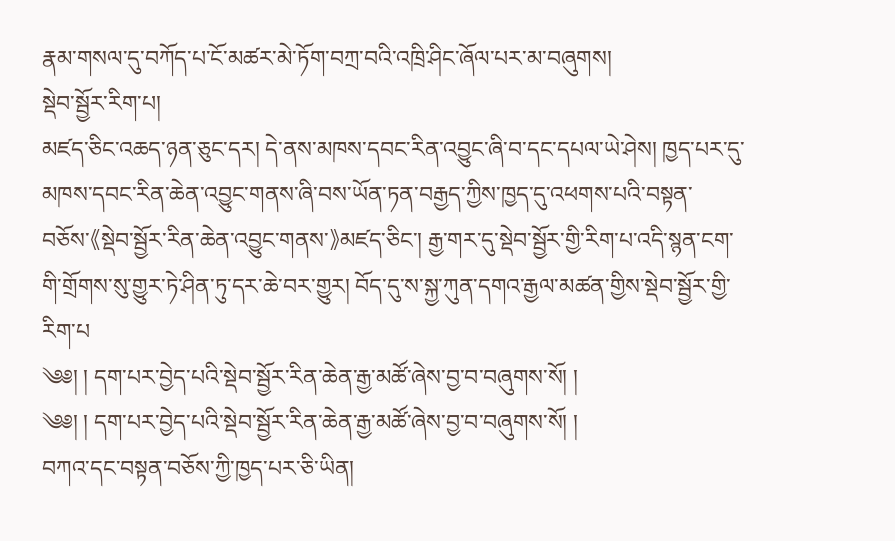རྣམ་གསལ་དུ་བཀོད་པ་ངོ་མཚར་མེ་ཏོག་བཀྲ་བའི་འཁྲི་ཤིང་ཞོལ་པར་མ་བཞུགས།
སྡེབ་སྦྱོར་རིག་པ།
མཛད་ཅིང་འཆད་ཉན་ཅུང་དར། དེ་ནས་མཁས་དབང་རིན་འབྱུང་ཞི་བ་དང་དཔལ་ཡེ་ཤེས། ཁྱད་པར་དུ་མཁས་དབང་རིན་ཆེན་འབྱུང་གནས་ཞི་བས་ཡོན་ཏན་བརྒྱད་ཀྱིས་ཁྱད་དུ་འཕགས་པའི་བསྟན་བཅོས་《སྡེབ་སྦྱོར་རིན་ཆེན་འབྱུང་གནས་》མཛད་ཅིང་། རྒྱ་གར་དུ་སྡེབ་སྦྱོར་གྱི་རིག་པ་འདི་སྙན་ངག་གི་གྲོགས་སུ་གྱུར་ཏེ་ཤིན་ཏུ་དར་ཆེ་བར་གྱུར། བོད་དུ་ས་སྐྱ་ཀུན་དགའ་རྒྱལ་མཚན་གྱིས་སྡེབ་སྦྱོར་གྱི་རིག་པ
༄༅། ། དག་པར་བྱེད་པའི་སྡེབ་སྦྱོར་རིན་ཆེན་རྒྱ་མཚོ་ཞེས་བྱ་བ་བཞུགས་སོ། །
༄༅། ། དག་པར་བྱེད་པའི་སྡེབ་སྦྱོར་རིན་ཆེན་རྒྱ་མཚོ་ཞེས་བྱ་བ་བཞུགས་སོ། །
བཀའ་དང་བསྟན་བཅོས་ཀྱི་ཁྱད་པར་ཅི་ཡིན།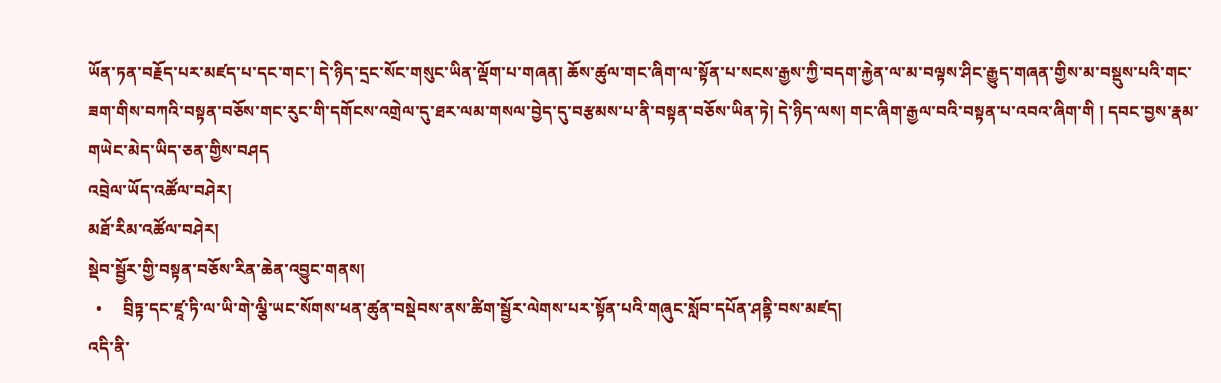ཡོན་ཏན་བརྗོད་པར་མཛད་པ་དང་གང་། དེ་ཉིད་དྲང་སོང་གསུང་ཡིན་ལྡོག་པ་གཞན། ཆོས་ཚུལ་གང་ཞིག་ལ་སྟོན་པ་སངས་རྒྱས་ཀྱི་བདག་རྐྱེན་ལ་མ་བལྟས་ཤིང་རྒྱུད་གཞན་གྱིས་མ་བསྡུས་པའི་གང་ཟག་གིས་བཀའི་བསྟན་བཅོས་གང་རུང་གི་དགོངས་འགྲེལ་དུ་ཐར་ལམ་གསལ་བྱེད་དུ་བརྩམས་པ་ནི་བསྟན་བཅོས་ཡིན་ཏེ། དེ་ཉིད་ལས། གང་ཞིག་རྒྱལ་བའི་བསྟན་པ་འབའ་ཞིག་གི ། དབང་བྱས་རྣམ་གཡེང་མེད་ཡིད་ཅན་གྱིས་བཤད
འབྲེལ་ཡོད་འཚོལ་བཤེར།
མཐོ་རིམ་འཚོལ་བཤེར།
སྡེབ་སྦྱོར་གྱི་བསྟན་བཅོས་རིན་ཆེན་འབྱུང་གནས།
  •     བྲིཏྟ་དང་ཛཱ་ཏི་ལ་ཡི་གེ་ལྕི་ཡང་སོགས་ཕན་ཚུན་བསྡེབས་ནས་ཚིག་སྦྱོར་ལེགས་པར་སྟོན་པའི་གཞུང་སློབ་དཔོན་ཤནྟི་བས་མཛད།
འདི་ནི་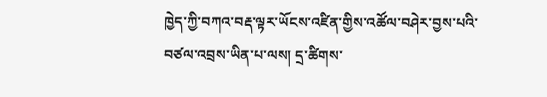ཁྱེད་ཀྱི་བཀའ་བརྡ་ལྟར་ཡོངས་འཛིན་གྱིས་འཚོལ་བཤེར་བྱས་པའི་བཙལ་འབྲས་ཡིན་པ་ལས། དྲ་ཚིགས་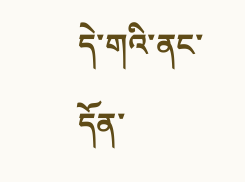དེ་གའི་ནང་དོན་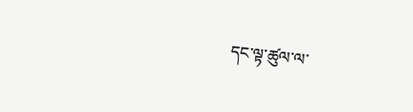དང་ལྟ་ཚུལ་ལ་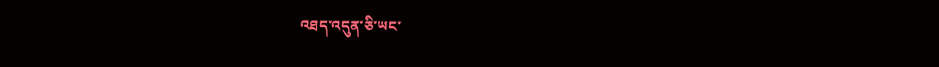འཐད་འདུན་ཅི་ཡང་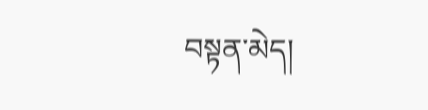བསྟན་མེད།